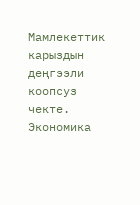Мамлекеттик карыздын деңгээли коопсуз чекте. Экономика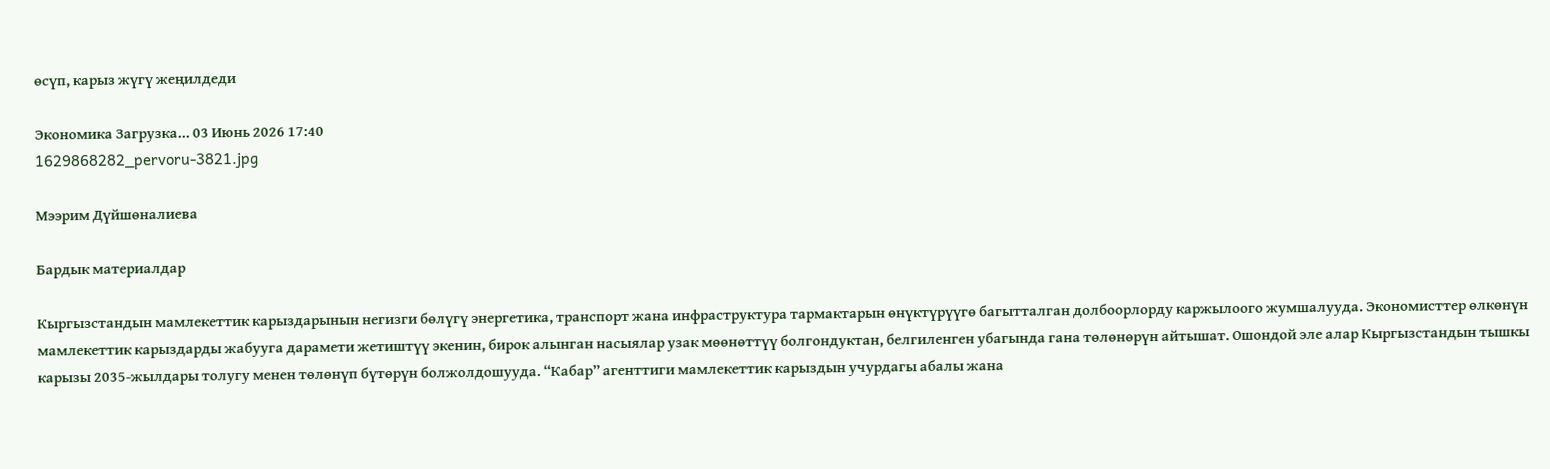өсүп, карыз жүгү жеңилдеди

Экономика Загрузка... 03 Июнь 2026 17:40
1629868282_pervoru-3821.jpg

Мээрим Дүйшөналиева

Бардык материалдар

Кыргызстандын мамлекеттик карыздарынын негизги бөлүгү энергетика, транспорт жана инфраструктура тармактарын өнүктүрүүгө багытталган долбоорлорду каржылоого жумшалууда. Экономисттер өлкөнүн мамлекеттик карыздарды жабууга дарамети жетиштүү экенин, бирок алынган насыялар узак мөөнөттүү болгондуктан, белгиленген убагында гана төлөнөрүн айтышат. Ошондой эле алар Кыргызстандын тышкы карызы 2035-жылдары толугу менен төлөнүп бүтөрүн болжолдошууда. “Кабар” агенттиги мамлекеттик карыздын учурдагы абалы жана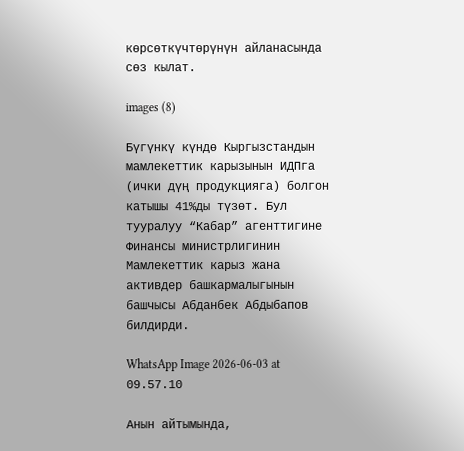көрсөткүчтөрүнүн айланасында сөз кылат.

images (8)

Бүгүнкү күндө Кыргызстандын мамлекеттик карызынын ИДПга (ички дүң продукцияга) болгон катышы 41%ды түзөт. Бул тууралуу “Кабар” агенттигине Финансы министрлигинин Мамлекеттик карыз жана активдер башкармалыгынын башчысы Абданбек Абдыбапов билдирди.

WhatsApp Image 2026-06-03 at 09.57.10

Анын айтымында,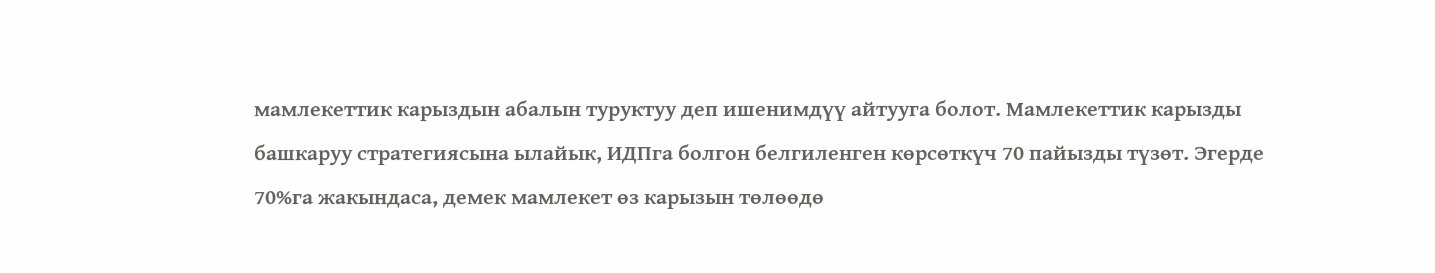мамлекеттик карыздын абалын туруктуу деп ишенимдүү айтууга болот. Мамлекеттик карызды башкаруу стратегиясына ылайык, ИДПга болгон белгиленген көрсөткүч 70 пайызды түзөт. Эгерде 70%га жакындаса, демек мамлекет өз карызын төлөөдө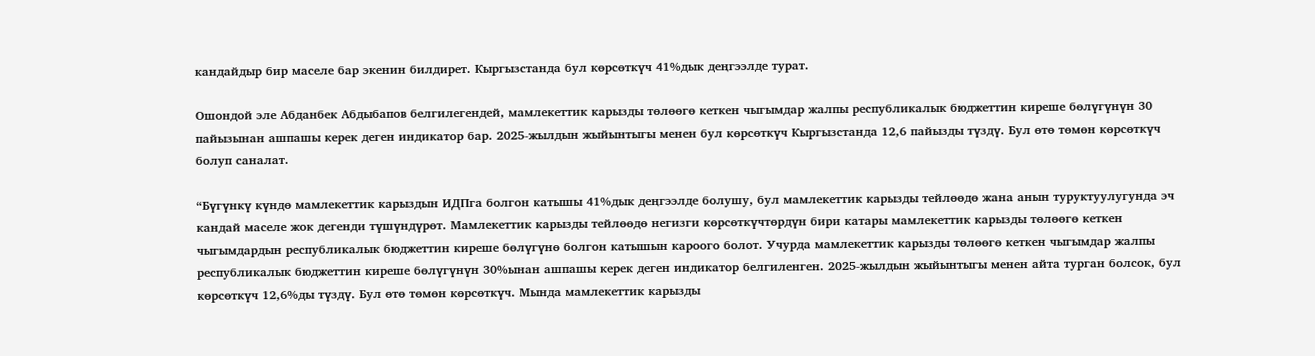кандайдыр бир маселе бар экенин билдирет. Кыргызстанда бул көрсөткүч 41%дык деңгээлде турат.

Ошондой эле Абданбек Абдыбапов белгилегендей, мамлекеттик карызды төлөөгө кеткен чыгымдар жалпы республикалык бюджеттин киреше бөлүгүнүн 30 пайызынан ашпашы керек деген индикатор бар. 2025-жылдын жыйынтыгы менен бул көрсөткүч Кыргызстанда 12,6 пайызды түздү. Бул өтө төмөн көрсөткүч болуп саналат.

“Бүгүнкү күндө мамлекеттик карыздын ИДПга болгон катышы 41%дык деңгээлде болушу, бул мамлекеттик карызды тейлөөдө жана анын туруктуулугунда эч кандай маселе жок дегенди түшүндүрөт. Мамлекеттик карызды тейлөөдө негизги көрсөткүчтөрдүн бири катары мамлекеттик карызды төлөөгө кеткен чыгымдардын республикалык бюджеттин киреше бөлүгүнө болгон катышын кароого болот. Учурда мамлекеттик карызды төлөөгө кеткен чыгымдар жалпы республикалык бюджеттин киреше бөлүгүнүн 30%ынан ашпашы керек деген индикатор белгиленген. 2025-жылдын жыйынтыгы менен айта турган болсок, бул көрсөткүч 12,6%ды түздү. Бул өтө төмөн көрсөткүч. Мында мамлекеттик карызды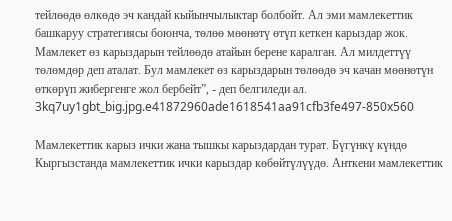тейлөөдө өлкөдө эч кандай кыйынчылыктар болбойт. Ал эми мамлекеттик башкаруу стратегиясы боюнча, төлөө мөөнөтү өтүп кеткен карыздар жок. Мамлекет өз карыздарын тейлөөдө атайын берене каралган. Ал милдеттүү төлөмдөр деп аталат. Бул мамлекет өз карыздарын төлөөдө эч качан мөөнөтүн өткөрүп жибергенге жол бербейт”, - деп белгиледи ал.
3kq7uy1gbt_big.jpg.e41872960ade1618541aa91cfb3fe497-850x560

Мамлекеттик карыз ички жана тышкы карыздардан турат. Бүгүнкү күндө Кыргызстанда мамлекеттик ички карыздар көбөйтүлүүдө. Анткени мамлекеттик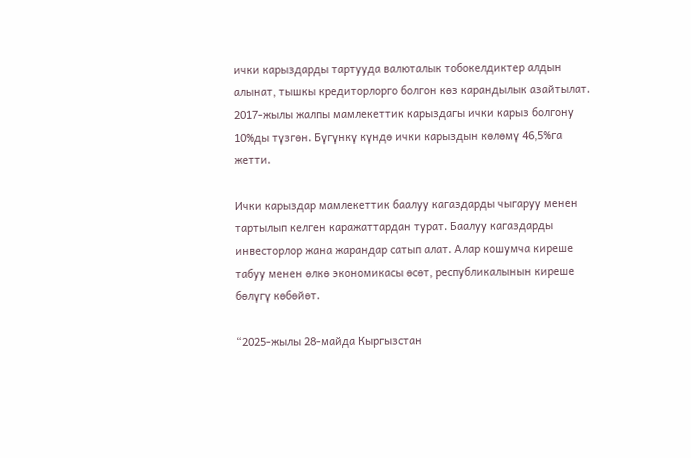ички карыздарды тартууда валюталык тобокелдиктер алдын алынат, тышкы кредиторлорго болгон көз карандылык азайтылат. 2017-жылы жалпы мамлекеттик карыздагы ички карыз болгону 10%ды түзгөн. Бүгүнкү күндө ички карыздын көлөмү 46,5%га жетти.

Ички карыздар мамлекеттик баалуу кагаздарды чыгаруу менен тартылып келген каражаттардан турат. Баалуу кагаздарды инвесторлор жана жарандар сатып алат. Алар кошумча киреше табуу менен өлкө экономикасы өсөт, республикалынын киреше бөлүгү көбөйөт.

“2025-жылы 28-майда Кыргызстан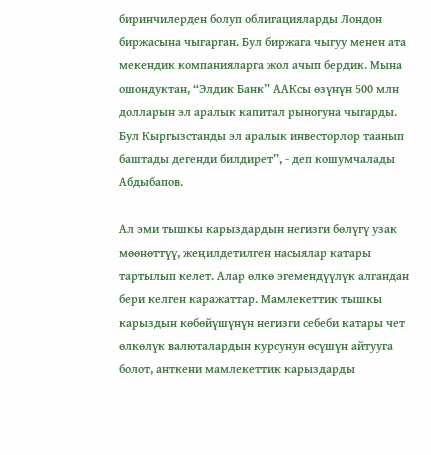биринчилерден болуп облигацияларды Лондон биржасына чыгарган. Бул биржага чыгуу менен ата мекендик компанияларга жол ачып бердик. Мына ошондуктан, “Элдик Банк” ААКсы өзүнүн 500 млн долларын эл аралык капитал рыногуна чыгарды. Бул Кыргызстанды эл аралык инвесторлор таанып баштады дегенди билдирет”, - деп кошумчалады Абдыбапов.

Ал эми тышкы карыздардын негизги бөлүгү узак мөөнөттүү, жеңилдетилген насыялар катары тартылып келет. Алар өлкө эгемендүүлүк алгандан бери келген каражаттар. Мамлекеттик тышкы карыздын көбөйүшүнүн негизги себеби катары чет өлкөлүк валюталардын курсунун өсүшүн айтууга болот, анткени мамлекеттик карыздарды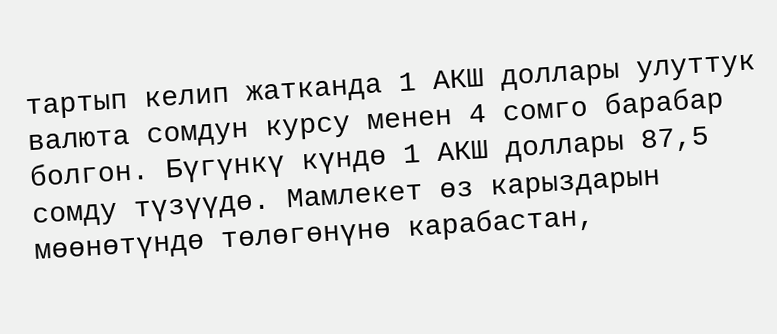тартып келип жатканда 1 АКШ доллары улуттук валюта сомдун курсу менен 4 сомго барабар болгон. Бүгүнкү күндө 1 АКШ доллары 87,5 сомду түзүүдө. Мамлекет өз карыздарын мөөнөтүндө төлөгөнүнө карабастан,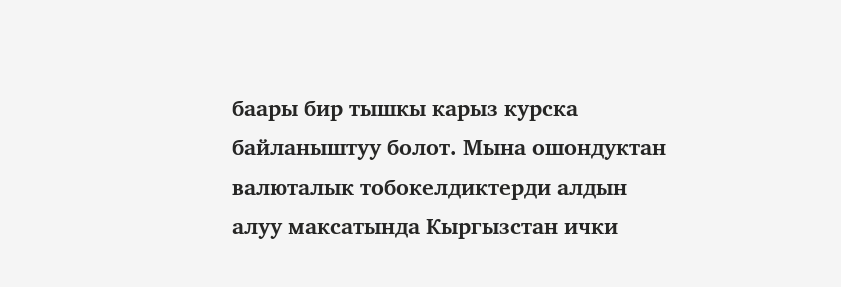баары бир тышкы карыз курска байланыштуу болот. Мына ошондуктан валюталык тобокелдиктерди алдын алуу максатында Кыргызстан ички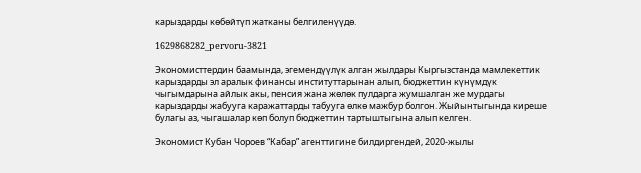карыздарды көбөйтүп жатканы белгиленүүдө.

1629868282_pervoru-3821

Экономисттердин баамында, эгемендүүлүк алган жылдары Кыргызстанда мамлекеттик карыздарды эл аралык финансы институттарынан алып, бюджеттин күнүмдүк чыгымдарына айлык акы, пенсия жана жөлөк пулдарга жумшалган же мурдагы карыздарды жабууга каражаттарды табууга өлкө мажбур болгон. Жыйынтыгында киреше булагы аз, чыгашалар көп болуп бюджеттин тартыштыгына алып келген.

Экономист Кубан Чороев “Кабар” агенттигине билдиргендей, 2020-жылы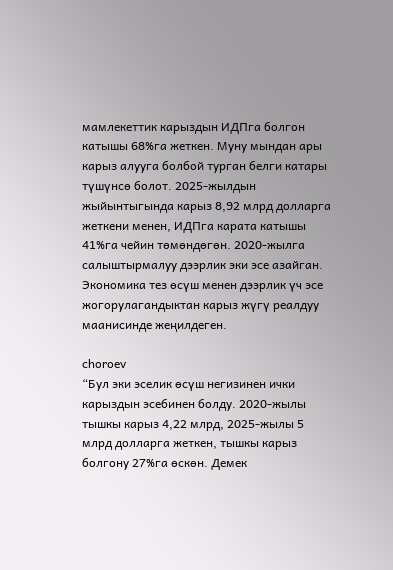мамлекеттик карыздын ИДПга болгон катышы 68%га жеткен. Муну мындан ары карыз алууга болбой турган белги катары түшүнсө болот. 2025-жылдын жыйынтыгында карыз 8,92 млрд долларга жеткени менен, ИДПга карата катышы 41%га чейин төмөндөгөн. 2020-жылга салыштырмалуу дээрлик эки эсе азайган. Экономика тез өсүш менен дээрлик үч эсе жогорулагандыктан карыз жүгү реалдуу маанисинде жеңилдеген.

choroev
“Бул эки эселик өсүш негизинен ички карыздын эсебинен болду. 2020-жылы тышкы карыз 4,22 млрд, 2025-жылы 5 млрд долларга жеткен, тышкы карыз болгону 27%га өскөн. Демек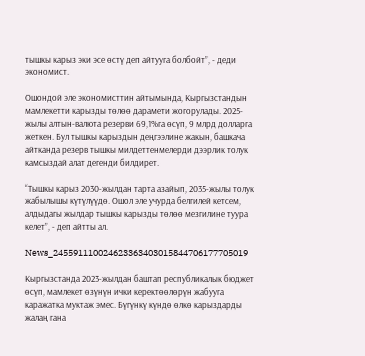тышкы карыз эки эсе өстү деп айтууга болбойт”, - деди экономист.

Ошондой эле экономисттин айтымында, Кыргызстандын мамлекетти карызды төлөө дарамети жогорулады. 2025-жылы алтын-валюта резерви 69,1%га өсүп, 9 млрд долларга жеткен. Бул тышкы карыздын деңгээлине жакын, башкача айтканда резерв тышкы милдеттенмелерди дээрлик толук камсыздай алат дегенди билдирет.

“Тышкы карыз 2030-жылдан тарта азайып, 2035-жылы толук жабылышы күтүлүүдө. Ошол эле учурда белгилей кетсем, алдыдагы жылдар тышкы карызды төлөө мезгилине туура келет”, - деп айтты ал.

News_245591110024623363403015844706177705019

Кыргызстанда 2023-жылдан баштап республикалык бюджет өсүп, мамлекет өзүнүн ички керектөөлөрүн жабууга каражатка муктаж эмес. Бүгүнкү күндө өлкө карыздарды жалаң гана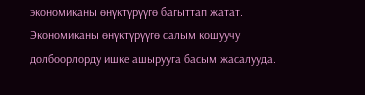экономиканы өнүктүрүүгө багыттап жатат. Экономиканы өнүктүрүүгө салым кошуучу долбоорлорду ишке ашырууга басым жасалууда.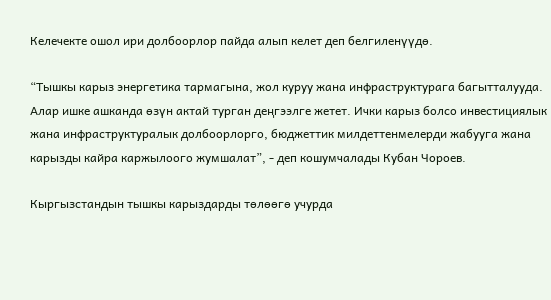Келечекте ошол ири долбоорлор пайда алып келет деп белгиленүүдө.

“Тышкы карыз энергетика тармагына, жол куруу жана инфраструктурага багытталууда. Алар ишке ашканда өзүн актай турган деңгээлге жетет. Ички карыз болсо инвестициялык жана инфраструктуралык долбоорлорго, бюджеттик милдеттенмелерди жабууга жана карызды кайра каржылоого жумшалат”, - деп кошумчалады Кубан Чороев.

Кыргызстандын тышкы карыздарды төлөөгө учурда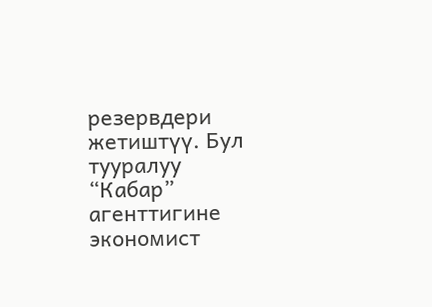резервдери жетиштүү. Бул тууралуу “Кабар” агенттигине экономист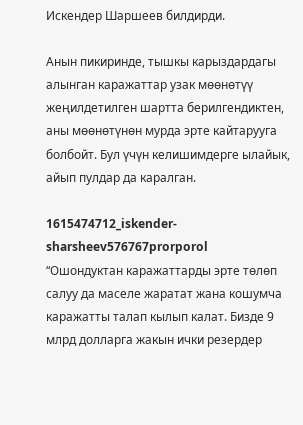Искендер Шаршеев билдирди.

Анын пикиринде, тышкы карыздардагы алынган каражаттар узак мөөнөтүү жеңилдетилген шартта берилгендиктен, аны мөөнөтүнөн мурда эрте кайтарууга болбойт. Бул үчүн келишимдерге ылайык, айып пулдар да каралган.

1615474712_iskender-sharsheev576767prorporol
“Ошондуктан каражаттарды эрте төлөп салуу да маселе жаратат жана кошумча каражатты талап кылып калат. Бизде 9 млрд долларга жакын ички резердер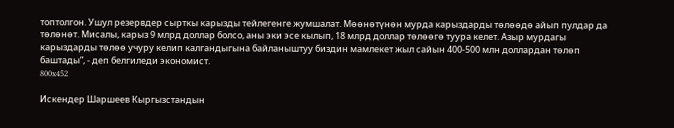топтолгон. Ушул резервдер сырткы карызды тейлегенге жумшалат. Мөөнөтүнөн мурда карыздарды төлөөдө айып пулдар да төлөнөт. Мисалы, карыз 9 млрд доллар болсо, аны эки эсе кылып, 18 млрд доллар төлөөгө туура келет. Азыр мурдагы карыздарды төлөө учуру келип калгандыгына байланыштуу биздин мамлекет жыл сайын 400-500 млн доллардан төлөп баштады”, - деп белгиледи экономист.
800x452

Искендер Шаршеев Кыргызстандын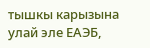тышкы карызына улай эле ЕАЭБ,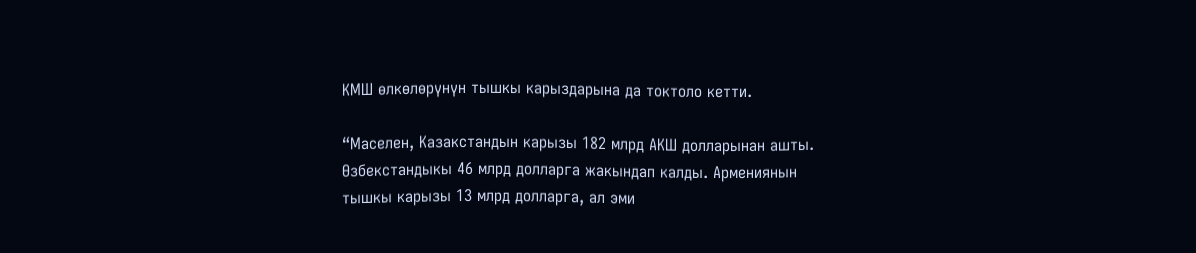КМШ өлкөлөрүнүн тышкы карыздарына да токтоло кетти.

“Маселен, Казакстандын карызы 182 млрд АКШ долларынан ашты. Өзбекстандыкы 46 млрд долларга жакындап калды. Армениянын тышкы карызы 13 млрд долларга, ал эми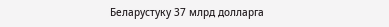Беларустуку 37 млрд долларга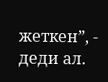жеткен”, - деди ал.